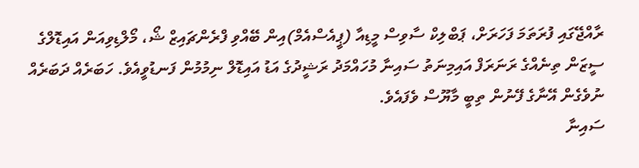ރާއްޖޭގައި ފުރަތަމަ ފަހަރަށް، ޕަބްލިކް ސާވިސް މީޑިއާ (ޕީއެސްއެމް)އިން ބޭއްވި ފްރެންޗައިޒް ޝޯ، މޯލްޑިވިއަން އައިޑޮލްގެ ސީޒަން ތިނެއްގެ ރަނަރަފް އައިމިނަތު ސައިނާ މުހައްމަދު ރަޝީދުގެ އަޑު އައިޑޮލް ނިމުމުން ފަނޑުވީއެވެ. ހަބަރެއް ދަބަރެއް ނުވެގެން އޭނާގެ ފޭނުން ތިބީ މާޔޫސް ވެފައެވެ.
ސައިނާ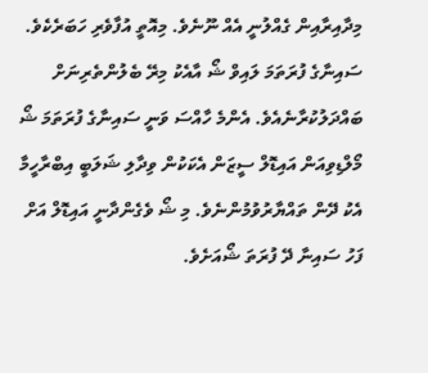މިދާއިރާއިން ގެއްލުނީ އެއް ނޫނެވެ. މިއޮތީ އުފާވެރި ހަބަރެކެވެ. ސައިނާގެ ފުރަތަމަ ލައިވް ޝޯ އާއެކު މިރޭ ބެލުންތެރިނަށް ބައްދަލުކުރާނެއެވެ. އެންމެ ހާއްސަ ވަނީ ސައިނާގެ ފުރަތަމަ ޝޯ މޯލްޑިވިއަން އައިޑޮލް ސީޒަން އެކަކުން ވިދާލި ޝަލަބީ އިބްރާހީމާ އެކު ދޭން ތައްޔާރުވުމުންނެވެ. މި ޝޯ ވެގެންދާނީ އައިޑޮލް އަށް ފަހު ސައިނާ ދޭ ފުރަތަ ޝޯއަށެވެ.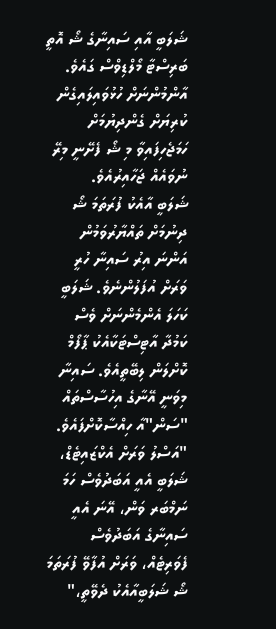ޝަލަބީ އާއި ސައިނާގެ ޝޯ އޮތީ ބަރިސްޓާ މޯލްޑިވްސް ގައެވެ. އާންމުންނަށް ހުޅުވައިލައިގެން ކުރިޔަށް ގެންދިޔުމަށް ހަމަޖެހިފައިވާ މި ޝޯ ފެށޭނީ މިރޭ ނުވައެއް ޖަހާއިރުއެވެ.
ޝަލަބީ އާއެކު ފުރަތަމަ ޝޯ ދިނުމަށް ތައްޔާރުވަމުން އަންނަ އިރު ސައިނާ ހުރީ ވަރަށް އުފަލުންނެވެ. ޝަލަބީ ކަހަލަ އެންމެންނަށް ވެސް ކަމުދާ އާޓިސްޓަކާއެކު ޕާފޯމް ކޮށްލަން ލިބޭތީއެވެ. ސައިނާ މިވަނީ އޭނާގެ އިހުސާސްތައް "ސަން"އާ ހިއްސާކޮށްފައެވެ.
"އަސްލު ވަރަށް އެކްޒައިޓެޑް، ޝަލަބީ އެއީ އަބަދުވެސް ހަމަ ނަމްބަރ ވަން، އޭނަ އެއީ ސައިނާގެ އަބަދުވެސް ފެވަރިޓެއް، ވަރަށް އުފާވޭ ފުރަތަމަ ޝޯ ޝަލަބީއާއެކު ދެވޭތީ،"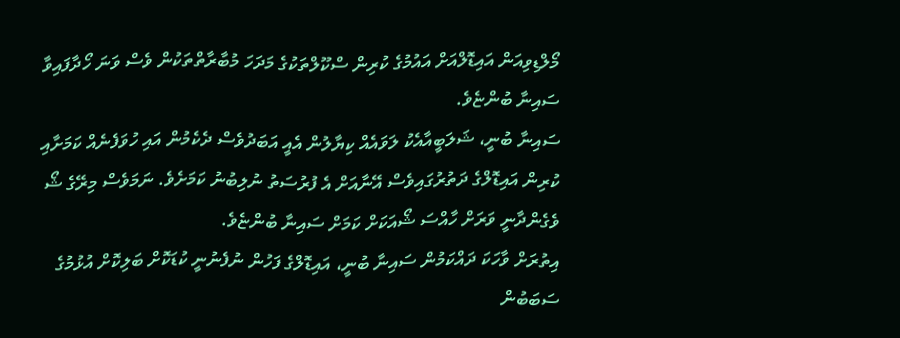މޯލްޑިވިއަން އައިޑޮލްއަށް އައުމުގެ ކުރިން ސްކޫލްތަކުގެ މަދަހަ މުބާރާތްތަކުން ވެސް ވަނަ ހޯދާފައިވާ ސައިނާ ބުންޏެވެ.
ސައިނާ ބުނީ، ޝަލަބީއާއެކު ލަވައެއް ކިޔާލުން އެއީ އަބަދުވެސް ދެކެމުން އައި ހުވަފެނެއް ކަމަށާއި ކުރިން އައިޑޮލްގެ ދަތުރުގައިވެސް އޭނާއަށް އެ ފުރުސަތު ނުލިބުނު ކަމަށެވެ. ނަމަވެސް މިރޭގެ ޝޯ ވެގެންދާނީ ވަރަށް ހާއްސަ ޝޯއަކަށް ކަމަށް ސައިނާ ބުންޏެވެ.
އިތުރަށް ވާހަކަ ދައްކަމުން ސައިނާ ބުނީ، އައިޑޮލްގެ ފަހުން ނުފެނުނީ ކުޑަކޮށް ބަލިކޮށް އުޅުމުގެ ސަބަބުން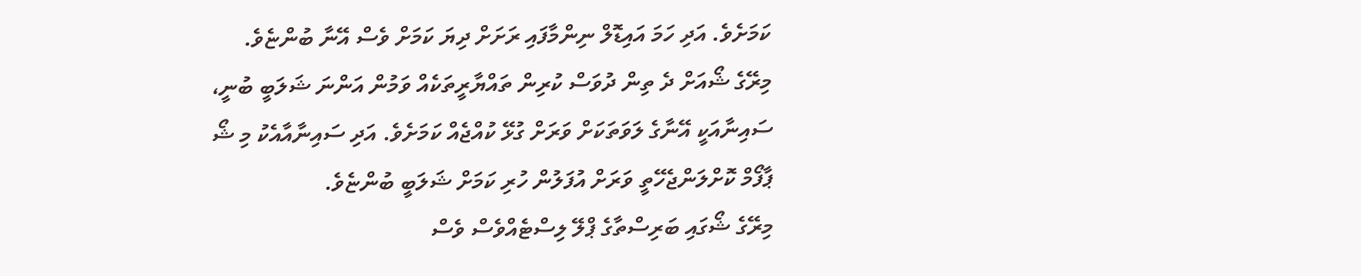ކަމަށެވެ. އަދި ހަމަ އައިޑޮލް ނިންމާފައި ރަށަށް ދިޔަ ކަމަށް ވެސް އޭނާ ބުންޏެވެ.
މިރޭގެ ޝޯއަށް ދެ ތިން ދުވަސް ކުރިން ތައްޔާރީތަކެއް ވަމުން އަންނަ ޝަލަބީ ބުނީ، ސައިނާއަކީ އޭނާގެ ލަވަތަކަށް ވަރަށް ގުޅޭ ކުއްޖެއް ކަމަށެވެ. އަދި ސައިނާއާއެކު މި ޝޯ ޕާފޯމް ކޮށްލަންޖެހޭތީ ވަރަށް އުފަލުން ހުރި ކަމަށް ޝަލަބީ ބުންޏެވެ.
މިރޭގެ ޝޯގައި ބަރިސްތާގެ ޕްލޭ ލިސްޓެއްވެސް ވެސް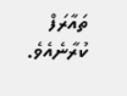ތައާރަފް ކުރާނެއެވެ.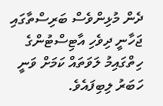ދެން މުޅިންވެސް ބަރިސްތާގައި ޖަހާނީ ދިވެހި އާޓިސްޓުންގެ ހިތްގައިމު ލަވަތައް ކަމަށް ވަނީ ހަބަރު ލިބިފައެވެ.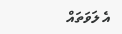އެ ލަވަތައް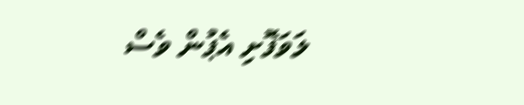ލަވަފޮށި އެޕުން ވެސް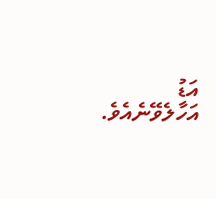އަޑު އަހާލެވޭނެއެވެ.